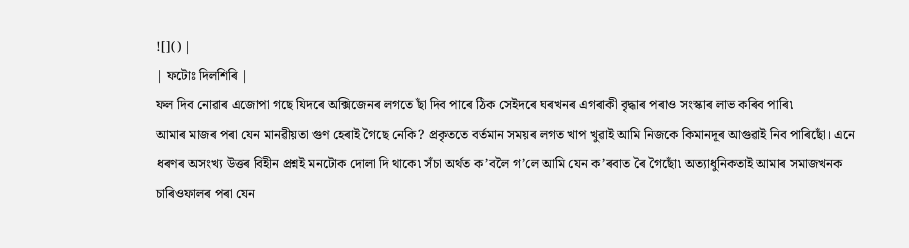![]() |
| ফটোঃ দিলশিৰি |
ফল দিব নোৱাৰ এজোপা গছে যিদৰে অক্সিজেনৰ লগতে ছাঁ দিব পাৰে ঠিক সেইদৰে ঘৰখনৰ এগৰাকী বৃদ্ধাৰ পৰাও সংস্কাৰ লাভ কৰিব পাৰি৷
আমাৰ মাজৰ পৰা যেন মানৱীয়তা গুণ হেৰাই গৈছে নেকি? প্ৰকৃততে বৰ্তমান সময়ৰ লগত খাপ খুৱাই আমি নিজকে কিমানদূৰ আগুৱাই নিব পাৰিছোঁ। এনে ধৰণৰ অসংখ্য উত্তৰ বিহীন প্ৰশ্নই মনটোক দোলা দি থাকে৷ সঁচা অৰ্থত ক’বলৈ গ’লে আমি যেন ক’ৰবাত ৰৈ গৈছোঁ৷ অত্যাধুনিকতাই আমাৰ সমাজখনক চাৰিওফালৰ পৰা যেন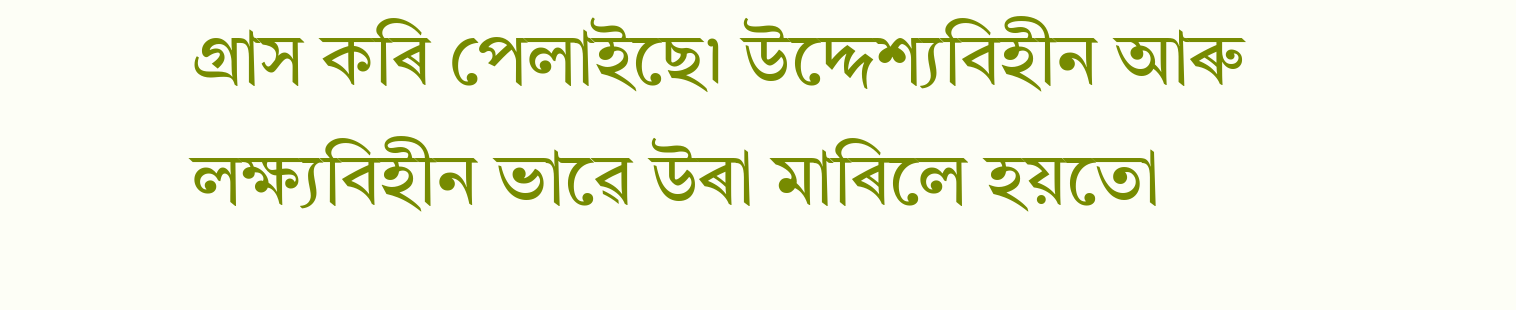গ্ৰাস কৰি পেলাইছে৷ উদ্দেশ্যবিহীন আৰু লক্ষ্যবিহীন ভাৱে উৰা মাৰিলে হয়তো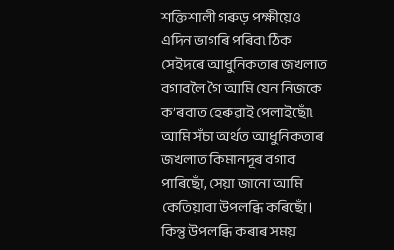শক্তিশালী গৰুড় পক্ষীয়েও এদিন ভাগৰি পৰিব৷ ঠিক সেইদৰে আধুনিকতাৰ জখলাত বগাবলৈ গৈ আমি যেন নিজকে ক’ৰবাত হেৰুৱাই পেলাইছোঁ৷ আমি সঁচা অৰ্থত আধুনিকতাৰ জখলাত কিমানদূৰ বগাব পাৰিছোঁ, সেয়া জানো আমি কেতিয়াবা উপলব্ধি কৰিছোঁ। কিন্তু উপলব্ধি কৰাৰ সময়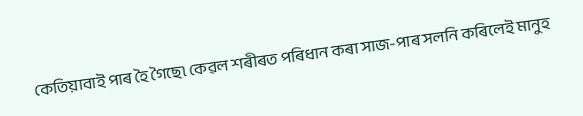কেতিয়াবাই পাৰ হৈ গৈছে৷ কেৱল শৰীৰত পৰিধান কৰা সাজ-পাৰ সলনি কৰিলেই মানুহ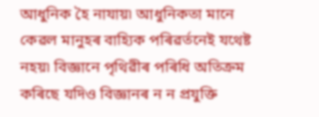আধুনিক হৈ নাযায়৷ আধুনিকতা মানে কেৱল মানুহৰ বাহ্যিক পৰিৱৰ্তনেই যথেষ্ট নহয়৷ বিজ্ঞানে পৃথিৱীৰ পৰিধি অতিক্ৰম কৰিছে যদিও বিজ্ঞানৰ ন ন প্ৰযুক্তি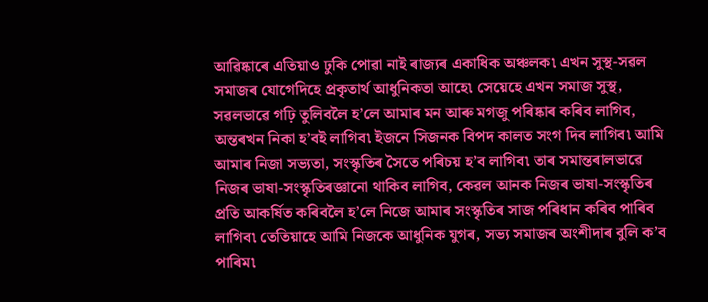আৱিষ্কাৰে এতিয়াও ঢুকি পোৱা নাই ৰাজ্যৰ একাধিক অঞ্চলক৷ এখন সুস্থ-সৱল সমাজৰ যোগেদিহে প্ৰকৃতাৰ্থ আধুনিকতা আহে৷ সেয়েহে এখন সমাজ সুস্থ, সৱলভাৱে গঢ়ি তুলিবলৈ হ’লে আমাৰ মন আৰু মগজু পৰিষ্কাৰ কৰিব লাগিব, অন্তৰখন নিকা হ’বই লাগিব৷ ইজনে সিজনক বিপদ কালত সংগ দিব লাগিব৷ আমি আমাৰ নিজা সভ্যতা, সংস্কৃতিৰ সৈতে পৰিচয় হ’ব লাগিব৷ তাৰ সমান্তৰালভাৱে নিজৰ ভাষা-সংস্কৃতিৰজ্ঞানো থাকিব লাগিব, কেৱল আনক নিজৰ ভাষা-সংস্কৃতিৰ প্ৰতি আকৰ্ষিত কৰিবলৈ হ’লে নিজে আমাৰ সংস্কৃতিৰ সাজ পৰিধান কৰিব পাৰিব লাগিব৷ তেতিয়াহে আমি নিজকে আধুনিক যুগৰ, সভ্য সমাজৰ অংশীদাৰ বুলি ক’ব পাৰিম৷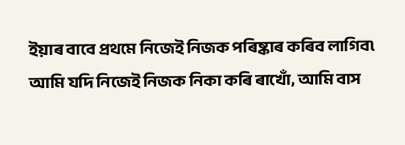ইয়াৰ বাবে প্ৰথমে নিজেই নিজক পৰিষ্কাৰ কৰিব লাগিব৷ আমি যদি নিজেই নিজক নিকা কৰি ৰাখোঁ, আমি বাস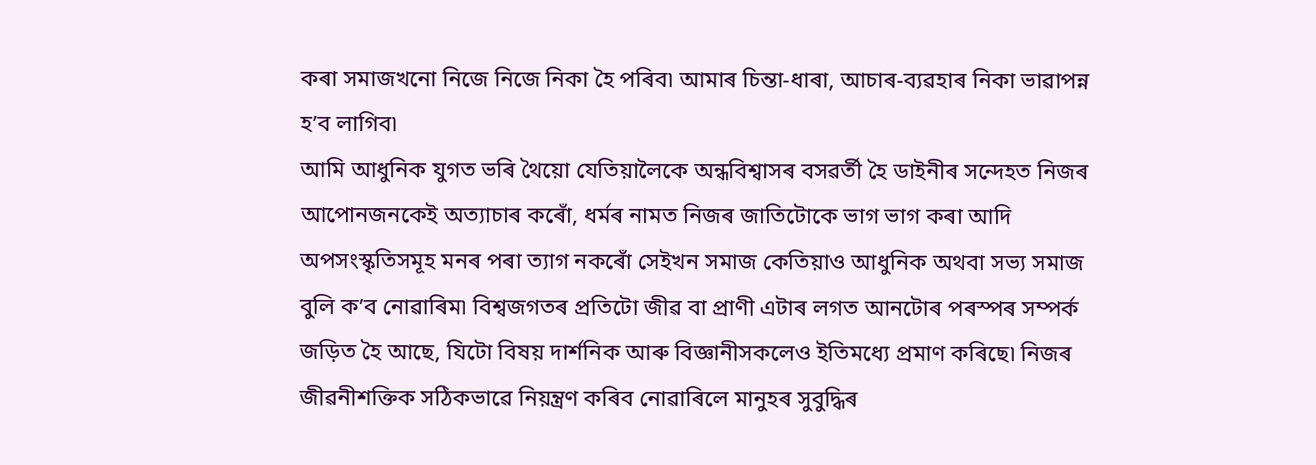কৰা সমাজখনো নিজে নিজে নিকা হৈ পৰিব৷ আমাৰ চিন্তা-ধাৰা, আচাৰ-ব্যৱহাৰ নিকা ভাৱাপন্ন হ’ব লাগিব৷
আমি আধুনিক যুগত ভৰি থৈয়ো যেতিয়ালৈকে অন্ধবিশ্বাসৰ বসৱৰ্তী হৈ ডাইনীৰ সন্দেহত নিজৰ আপোনজনকেই অত্যাচাৰ কৰোঁ, ধৰ্মৰ নামত নিজৰ জাতিটোকে ভাগ ভাগ কৰা আদি অপসংস্কৃতিসমূহ মনৰ পৰা ত্যাগ নকৰোঁ সেইখন সমাজ কেতিয়াও আধুনিক অথবা সভ্য সমাজ বুলি ক’ব নোৱাৰিম৷ বিশ্বজগতৰ প্ৰতিটো জীৱ বা প্ৰাণী এটাৰ লগত আনটোৰ পৰস্পৰ সম্পৰ্ক জড়িত হৈ আছে, যিটো বিষয় দাৰ্শনিক আৰু বিজ্ঞানীসকলেও ইতিমধ্যে প্ৰমাণ কৰিছে৷ নিজৰ জীৱনীশক্তিক সঠিকভাৱে নিয়ন্ত্ৰণ কৰিব নোৱাৰিলে মানুহৰ সুবুদ্ধিৰ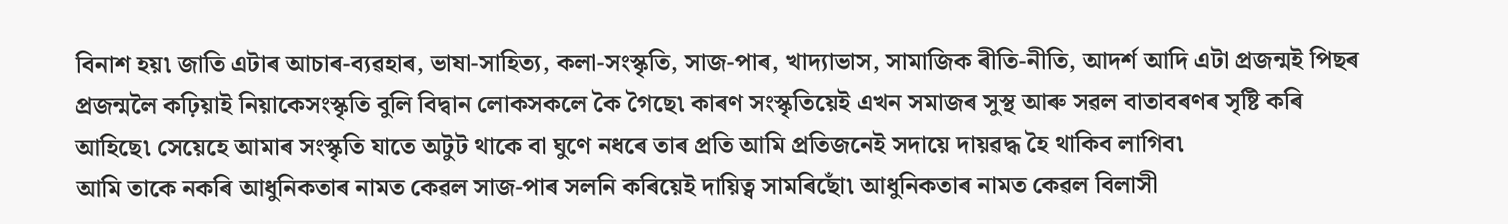বিনাশ হয়৷ জাতি এটাৰ আচাৰ-ব্যৱহাৰ, ভাষা-সাহিত্য, কলা-সংস্কৃতি, সাজ-পাৰ, খাদ্যাভাস, সামাজিক ৰীতি-নীতি, আদৰ্শ আদি এটা প্ৰজন্মই পিছৰ প্ৰজন্মলৈ কঢ়িয়াই নিয়াকেসংস্কৃতি বুলি বিদ্বান লোকসকলে কৈ গৈছে৷ কাৰণ সংস্কৃতিয়েই এখন সমাজৰ সুস্থ আৰু সৱল বাতাবৰণৰ সৃষ্টি কৰি আহিছে৷ সেয়েহে আমাৰ সংস্কৃতি যাতে অটুট থাকে বা ঘুণে নধৰে তাৰ প্ৰতি আমি প্ৰতিজনেই সদায়ে দায়ৱদ্ধ হৈ থাকিব লাগিব৷
আমি তাকে নকৰি আধুনিকতাৰ নামত কেৱল সাজ-পাৰ সলনি কৰিয়েই দায়িত্ব সামৰিছোঁ৷ আধুনিকতাৰ নামত কেৱল বিলাসী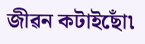জীৱন কটাইছোঁ৷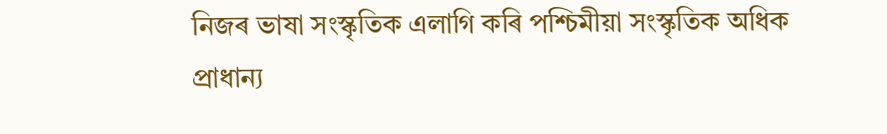নিজৰ ভাষা সংস্কৃতিক এলাগি কৰি পশ্চিমীয়া সংস্কৃতিক অধিক প্ৰাধান্য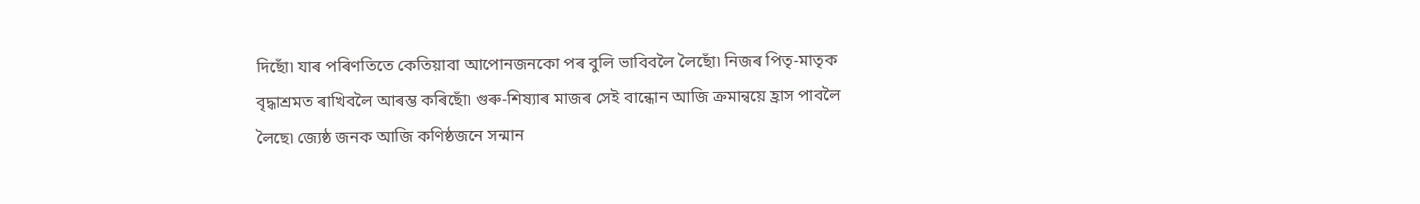দিছোঁ৷ যাৰ পৰিণতিতে কেতিয়াবা আপোনজনকো পৰ বুলি ভাবিবলৈ লৈছোঁ৷ নিজৰ পিতৃ-মাতৃক বৃদ্ধাশ্ৰমত ৰাখিবলৈ আৰম্ভ কৰিছোঁ৷ গুৰু-শিষ্যাৰ মাজৰ সেই বান্ধোন আজি ক্ৰমান্বয়ে হ্ৰাস পাবলৈ লৈছে৷ জ্যেষ্ঠ জনক আজি কণিষ্ঠজনে সন্মান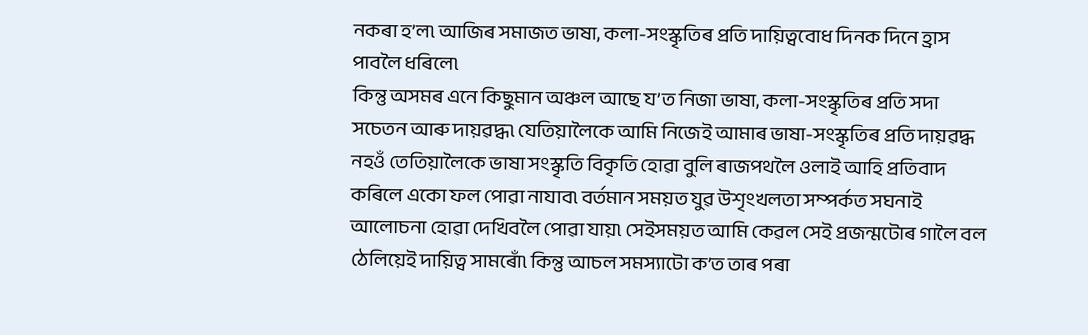নকৰা হ’ল৷ আজিৰ সমাজত ভাষা, কলা-সংস্কৃতিৰ প্ৰতি দায়িত্ববোধ দিনক দিনে হ্ৰাস পাবলৈ ধৰিলে৷
কিন্তু অসমৰ এনে কিছুমান অঞ্চল আছে য’ত নিজা ভাষা, কলা-সংস্কৃতিৰ প্ৰতি সদা সচেতন আৰু দায়ৱদ্ধ৷ যেতিয়ালৈকে আমি নিজেই আমাৰ ভাষা-সংস্কৃতিৰ প্ৰতি দায়ৱদ্ধ নহওঁ তেতিয়ালৈকে ভাষা সংস্কৃতি বিকৃতি হোৱা বুলি ৰাজপথলৈ ওলাই আহি প্ৰতিবাদ কৰিলে একো ফল পোৱা নাযাব৷ বৰ্তমান সময়ত যুৱ উশৃংখলতা সম্পৰ্কত সঘনাই আলোচনা হোৱা দেখিবলৈ পোৱা যায়৷ সেইসময়ত আমি কেৱল সেই প্ৰজন্মটোৰ গালৈ বল ঠেলিয়েই দায়িত্ব সামৰোঁ৷ কিন্তু আচল সমস্যাটো ক’ত তাৰ পৰা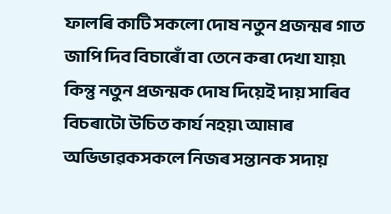ফালৰি কাটি সকলো দোষ নতুন প্ৰজন্মৰ গাত জাপি দিব বিচাৰোঁ বা তেনে কৰা দেখা যায়৷ কিন্তু নতুন প্ৰজন্মক দোষ দিয়েই দায় সাৰিব বিচৰাটো উচিত কাৰ্য নহয়৷ আমাৰ অভিভাৱকসকলে নিজৰ সন্তানক সদায়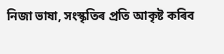নিজা ভাষা, সংস্কৃতিৰ প্ৰতি আকৃষ্ট কৰিব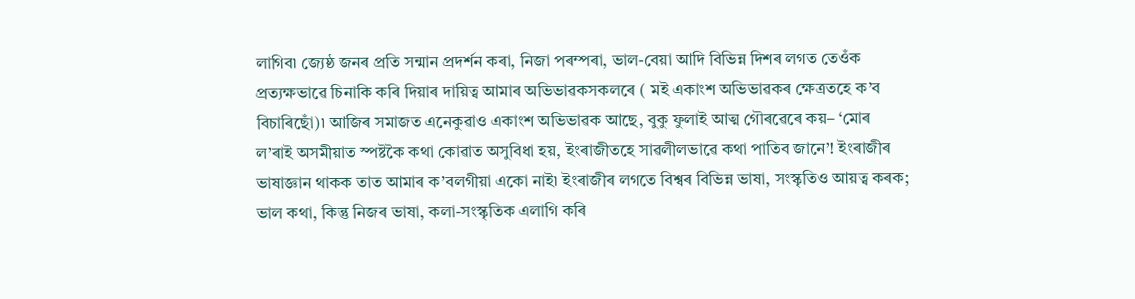লাগিব৷ জ্যেষ্ঠ জনৰ প্ৰতি সন্মান প্ৰদৰ্শন কৰা, নিজা পৰম্পৰা, ভাল-বেয়া আদি বিভিন্ন দিশৰ লগত তেওঁক প্ৰত্যক্ষভাৱে চিনাকি কৰি দিয়াৰ দায়িত্ব আমাৰ অভিভাৱকসকলৰে ( মই একাংশ অভিভাৱকৰ ক্ষেত্ৰতহে ক’ব বিচাৰিছোঁ)৷ আজিৰ সমাজত এনেকুৱাও একাংশ অভিভাৱক আছে, বুকু ফুলাই আত্ম গৌৰৱেৰে কয়– ‘মোৰ ল’ৰাই অসমীয়াত স্পষ্টকৈ কথা কোৱাত অসুবিধা হয়, ইংৰাজীতহে সাৱলীলভাৱে কথা পাতিব জানে’! ইংৰাজীৰ ভাষাজ্ঞান থাকক তাত আমাৰ ক’বলগীয়া একো নাই৷ ইংৰাজীৰ লগতে বিশ্বৰ বিভিন্ন ভাষা, সংস্কৃতিও আয়ত্ব কৰক; ভাল কথা, কিন্তু নিজৰ ভাষা, কলা-সংস্কৃতিক এলাগি কৰি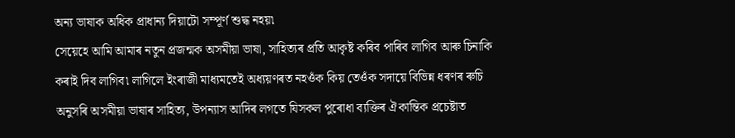অন্য ভাষাক অধিক প্ৰাধান্য দিয়াটো সম্পূৰ্ণ শুদ্ধ নহয়৷
সেয়েহে আমি আমাৰ নতুন প্ৰজন্মক অসমীয়া ভাষা, সাহিত্যৰ প্ৰতি আকৃষ্ট কৰিব পাৰিব লাগিব আৰু চিনাকি কৰাই দিব লাগিব৷ লাগিলে ইংৰাজী মাধ্যমতেই অধ্যয়ণৰত নহওঁক কিয় তেওঁক সদায়ে বিভিন্ন ধৰণৰ ৰুচি অনুসৰি অসমীয়া ভাষাৰ সাহিত্য, উপন্যাস আদিৰ লগতে যিসকল পুৰোধা ব্যক্তিৰ ঐকান্তিক প্ৰচেষ্টাত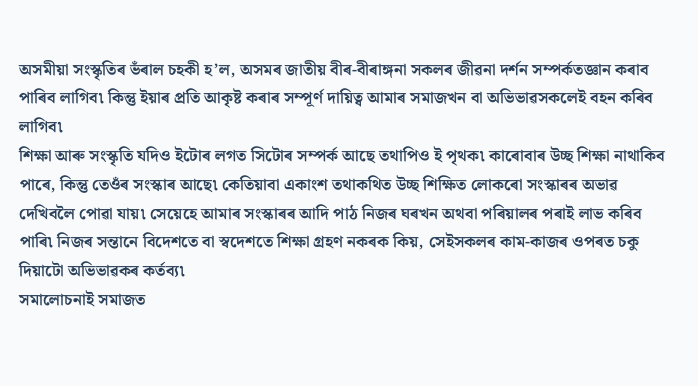অসমীয়া সংস্কৃতিৰ ভঁৰাল চহকী হ’ল, অসমৰ জাতীয় বীৰ-বীৰাঙ্গনা সকলৰ জীৱনা দৰ্শন সম্পৰ্কতজ্ঞান কৰাব পাৰিব লাগিব৷ কিন্তু ইয়াৰ প্ৰতি আকৃষ্ট কৰাৰ সম্পূৰ্ণ দায়িত্ব আমাৰ সমাজখন বা অভিভাৱসকলেই বহন কৰিব লাগিব৷
শিক্ষা আৰু সংস্কৃতি যদিও ইটোৰ লগত সিটোৰ সম্পৰ্ক আছে তথাপিও ই পৃথক৷ কাৰোবাৰ উচ্ছ শিক্ষা নাথাকিব পাৰে, কিন্তু তেওঁৰ সংস্কাৰ আছে৷ কেতিয়াবা একাংশ তথাকথিত উচ্ছ শিক্ষিত লোকৰো সংস্কাৰৰ অভাৱ দেখিবলৈ পোৱা যায়৷ সেয়েহে আমাৰ সংস্কাৰৰ আদি পাঠ নিজৰ ঘৰখন অথবা পৰিয়ালৰ পৰাই লাভ কৰিব পাৰি৷ নিজৰ সন্তানে বিদেশতে বা স্বদেশতে শিক্ষা গ্ৰহণ নকৰক কিয়, সেইসকলৰ কাম-কাজৰ ওপৰত চকু দিয়াটো অভিভাৱকৰ কৰ্তব্য৷
সমালোচনাই সমাজত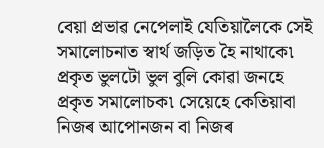বেয়া প্ৰভাৱ নেপেলাই যেতিয়ালৈকে সেই সমালোচনাত স্বাৰ্থ জড়িত হৈ নাথাকে৷ প্ৰকৃত ভুলটো ভুল বুলি কোৱা জনহে প্ৰকৃত সমালোচক৷ সেয়েহে কেতিয়াবা নিজৰ আপোনজন বা নিজৰ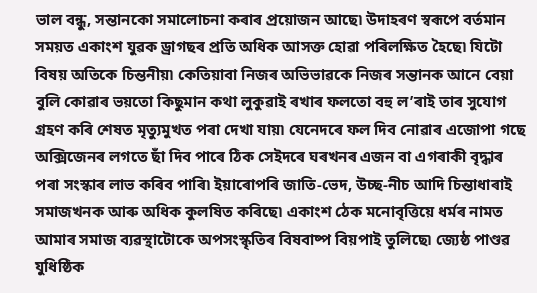ভাল বন্ধু, সন্তানকো সমালোচনা কৰাৰ প্ৰয়োজন আছে৷ উদাহৰণ স্বৰূপে বৰ্তমান সময়ত একাংশ যুৱক ড্ৰাগছৰ প্ৰতি অধিক আসক্ত হোৱা পৰিলক্ষিত হৈছে৷ যিটো বিষয় অতিকে চিন্তনীয়৷ কেতিয়াবা নিজৰ অভিভাৱকে নিজৰ সন্তানক আনে বেয়া বুলি কোৱাৰ ভয়তো কিছুমান কথা লুকুৱাই ৰখাৰ ফলতো বহু ল’ৰাই তাৰ সুযোগ গ্ৰহণ কৰি শেষত মৃত্যুমুখত পৰা দেখা যায়৷ যেনেদৰে ফল দিব নোৱাৰ এজোপা গছে অক্সিজেনৰ লগতে ছাঁ দিব পাৰে ঠিক সেইদৰে ঘৰখনৰ এজন বা এগৰাকী বৃদ্ধাৰ পৰা সংস্কাৰ লাভ কৰিব পাৰি৷ ইয়াৰোপৰি জাতি-ভেদ, উচ্ছ-নীচ আদি চিন্তাধাৰাই সমাজখনক আৰু অধিক কুলষিত কৰিছে৷ একাংশ ঠেক মনোবৃত্তিয়ে ধৰ্মৰ নামত আমাৰ সমাজ ব্যৱস্থাটোকে অপসংস্কৃতিৰ বিষবাষ্প বিয়পাই তুলিছে৷ জ্যেষ্ঠ পাণ্ডৱ যুধিষ্ঠিক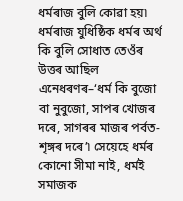ধৰ্মৰাজ বুলি কোৱা হয়৷ ধৰ্মৰাজ যুধিষ্ঠিক ধৰ্মৰ অৰ্থ কি বুলি সোধাত তেওঁৰ উত্তৰ আছিল এনেধৰণৰ–‘ধৰ্ম কি বুজো বা নুবুজো, সাপৰ খোজৰ দৰে, সাগৰৰ মাজৰ পৰ্বত-শৃঙ্গৰ দৰে’৷ সেয়েহে ধৰ্মৰ কোনো সীমা নাই, ধৰ্মই সমাজক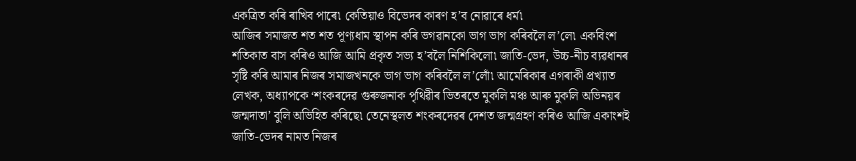একত্ৰিত কৰি ৰাখিব পাৰে৷ কেতিয়াও বিভেদৰ কাৰণ হ’ব নোৱাৰে ধৰ্ম৷
আজিৰ সমাজত শত শত পূণ্যধাম স্থাপন কৰি ভগৱানকো ভাগ ভাগ কৰিবলৈ ল’লে৷ একবিংশ শতিকাত বাস কৰিও আজি আমি প্ৰকৃত সভ্য হ’বলৈ নিশিকিলো৷ জাতি-ভেদ, উচ্চ-নীচ ব্যৱধানৰ সৃষ্টি কৰি আমাৰ নিজৰ সমাজখনকে ভাগ ভাগ কৰিবলৈ ল’লোঁ৷ আমেৰিকাৰ এগৰাকী প্ৰখ্যাত লেখক, অধ্যাপকে ‘শংকৰদেৱ গুৰুজনাক পৃথিৱীৰ ভিতৰতে মুকলি মঞ্চ আৰু মুকলি অভিনয়ৰ জন্মদাতা’ বুলি অভিহিত কৰিছে৷ তেনেস্থলত শংকৰদেৱৰ দেশত জন্মগ্ৰহণ কৰিও আজি একাংশই জাতি-ভেদৰ নামত নিজৰ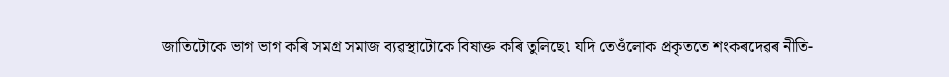জাতিটোকে ভাগ ভাগ কৰি সমগ্ৰ সমাজ ব্যৱস্থাটোকে বিষাক্ত কৰি তুলিছে৷ যদি তেওঁলোক প্ৰকৃততে শংকৰদেৱৰ নীতি-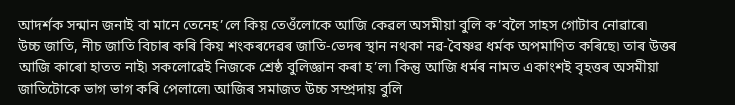আদৰ্শক সন্মান জনাই বা মানে তেনেহ’লে কিয় তেওঁলোকে আজি কেৱল অসমীয়া বুলি ক’বলৈ সাহস গোটাব নোৱাৰে৷
উচ্চ জাতি, নীচ জাতি বিচাৰ কৰি কিয় শংকৰদেৱৰ জাতি-ভেদৰ স্থান নথকা নৱ-বৈষ্ণৱ ধৰ্মক অপমাণিত কৰিছে৷ তাৰ উত্তৰ আজি কাৰো হাতত নাই৷ সকলোৱেই নিজকে শ্ৰেষ্ঠ বুলিজ্ঞান কৰা হ’ল৷ কিন্তু আজি ধৰ্মৰ নামত একাংশই বৃহত্তৰ অসমীয়া জাতিটোকে ভাগ ভাগ কৰি পেলালে৷ আজিৰ সমাজত উচ্চ সম্প্ৰদায় বুলি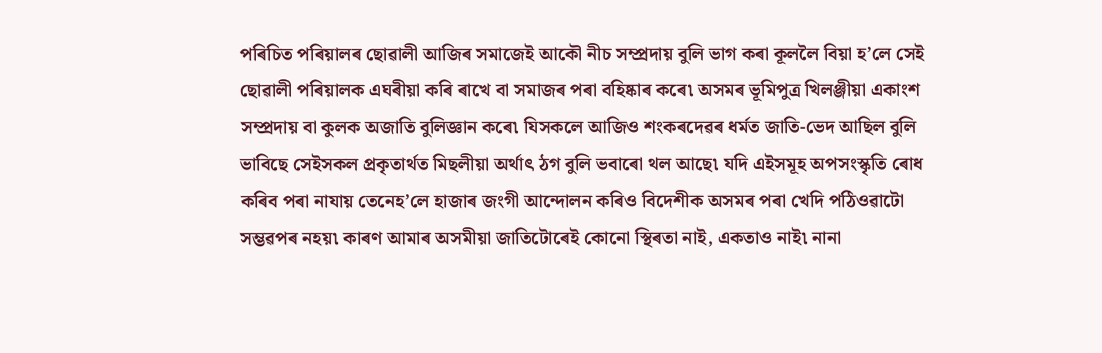পৰিচিত পৰিয়ালৰ ছোৱালী আজিৰ সমাজেই আকৌ নীচ সম্প্ৰদায় বুলি ভাগ কৰা কূললৈ বিয়া হ’লে সেই ছোৱালী পৰিয়ালক এঘৰীয়া কৰি ৰাখে বা সমাজৰ পৰা বহিষ্কাৰ কৰে৷ অসমৰ ভূমিপুত্ৰ খিলঞ্জীয়া একাংশ সম্প্ৰদায় বা কুলক অজাতি বুলিজ্ঞান কৰে৷ যিসকলে আজিও শংকৰদেৱৰ ধৰ্মত জাতি-ভেদ আছিল বুলি ভাবিছে সেইসকল প্ৰকৃতাৰ্থত মিছলীয়া অৰ্থাৎ ঠগ বুলি ভবাৰো থল আছে৷ যদি এইসমূহ অপসংস্কৃতি ৰোধ কৰিব পৰা নাযায় তেনেহ’লে হাজাৰ জংগী আন্দোলন কৰিও বিদেশীক অসমৰ পৰা খেদি পঠিওৱাটো সম্ভৱপৰ নহয়৷ কাৰণ আমাৰ অসমীয়া জাতিটোৰেই কোনো স্থিৰতা নাই, একতাও নাই৷ নানা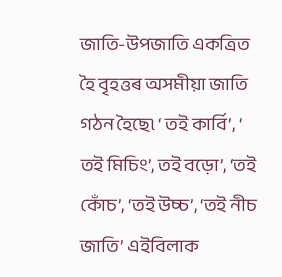জাতি-উপজাতি একত্ৰিত হৈ বৃহত্তৰ অসমীয়া জাতি গঠন হৈছে৷ ‘ তই কাৰ্বি’, ‘ তই মিচিং’, তই বড়ো’, ‘তই কোঁচ’, ‘তই উচ্চ’, ‘তই নীচ জাতি’ এইবিলাক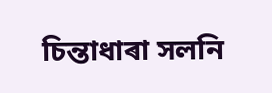চিন্তাধাৰা সলনি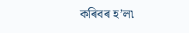কৰিবৰ হ’ল৷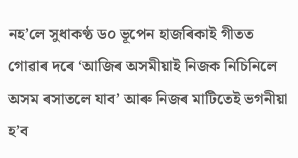নহ’লে সুধাকণ্ঠ ড০ ভূপেন হাজৰিকাই গীতত গোৱাৰ দৰে ‘আজিৰ অসমীয়াই নিজক নিচিনিলে অসম ৰসাতলে যাব’ আৰু নিজৰ মাটিতেই ভগনীয়া হ’ব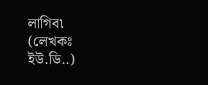লাগিব৷
(লেখকঃ ইউ.ডি..)